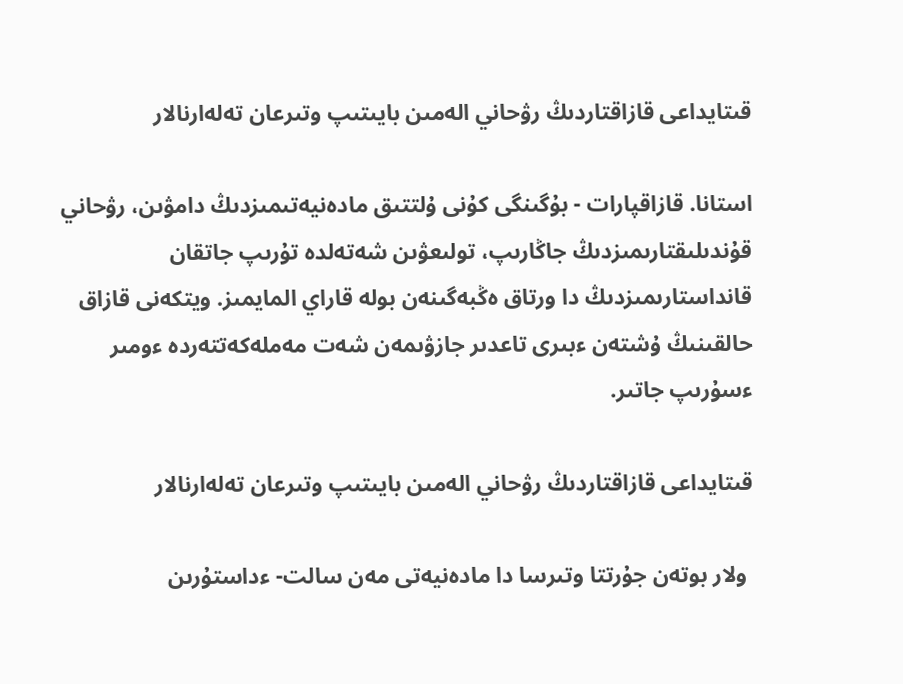قىتايداعى قازاقتاردىڭ رۋحاني الەمىن بايىتىپ وتىرعان تەلەارنالار

استانا. قازاقپارات - بۇگىنگى كۇنى ۇلتتىق مادەنيەتىمىزدىڭ دامۋىن، رۋحاني قۇندىلىقتارىمىزدىڭ جاڭارىپ، تولىعۋىن شەتەلدە تۇرىپ جاتقان قانداستارىمىزدىڭ دا ورتاق ەڭبەگىنەن بولە قاراي المايمىز. ويتكەنى قازاق حالقىنىڭ ۇشتەن ءبىرى تاعدىر جازۋىمەن شەت مەملەكەتتەردە ءومىر ءسۇرىپ جاتىر.

قىتايداعى قازاقتاردىڭ رۋحاني الەمىن بايىتىپ وتىرعان تەلەارنالار

 ولار بوتەن جۇرتتا وتىرسا دا مادەنيەتى مەن سالت- ءداستۇرىن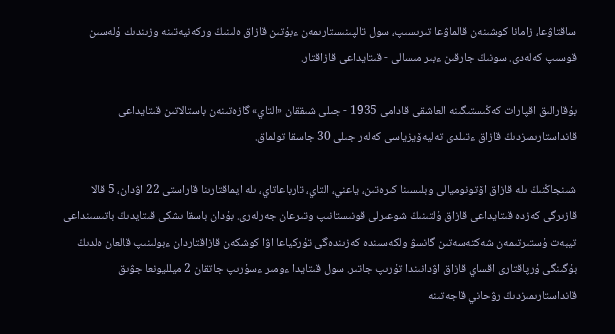ساقتاۋعا، زامانا كوشىنەن قالماۋعا تىرىسىپ، سول تالپىنىستارىمەن ءبۇتىن قازاق ەلىنىڭ وركەنيەتىنە وزىندىك ۇلەسىن قوسىپ كەلەدى. سونىڭ جارقىن ءبىر مىسالى - قىتايداعى قازاقتار.

بۇقارالىق اقپارات كەڭىستىگىنە العاشقى قادامى 1935 - جىلى شىققان «التاي» گازەتىنەن باستالاتىن قىتايداعى قانداستارىمىزدىڭ قازاق ءتىلدى تەليەۆيزياسى كەلەر جىلى 30 جاسقا تولماق.

شىنجاڭنىڭ ىلە قازاق اۆتونوميالى وبلىسىنا كىرەتىن، ياعني، التاي، تارباعاتاي، ىلە ايماقتارىنا قاراستى 22 اۋدان، 5 قالا قازىرگى كەزدە قىتايداعى قازاق ۇلتىنىڭ شوعىرلى قونىستانىپ وتىرعان جەرلەرى. بۇدان باسقا ىشكى قىتايدىڭ باتىسىنداعى تيبەت ۇستىرتىمەن شەكتەسەتىن گانسۋ ولكەسىندە كەزىندەگى تۇركياعا اۋا كوشكەن قازاقتاردان ءبولىنىپ قالعان ەلدىڭ بۇگىنگى ۇرپاقتارى اقساي قازاق اۋدانىندا تۇرىپ جاتىر. سول قىتايدا ءومىر ءسۇرىپ جاتقان 2 ميلليونعا جۋىق قانداستارىمىزدىڭ رۋحاني قاجەتىنە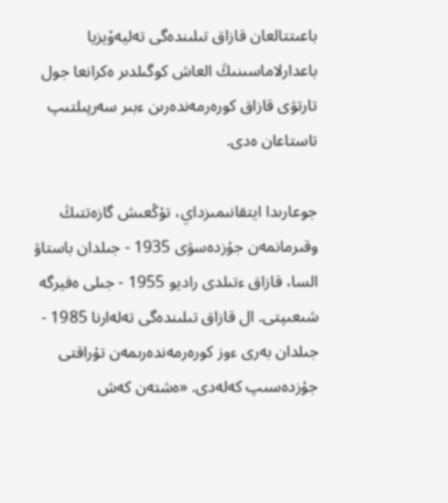باعىتتالعان قازاق تىلىندەگى تەليەۆيزيا باعدارلاماسىنىڭ العاش كوگىلدىر ەكرانعا جول تارتۋى قازاق كورەرمەندەرىن ءبىر سەرپىلتىپ تاستاعان ەدى.

جوعارىدا ايتقانىمىزداي، تۇڭعىش گازەتتىڭ وقىرمانمەن جۇزدەسۋى 1935 - جىلدان باستاۋ السا، قازاق ءتىلدى راديو 1955 - جىلى ەفيرگە شىعىپتى. ال قازاق تىلىندەگى تەلەارنا 1985 - جىلدان بەرى ءوز كورەرمەندەرىمەن تۇراقتى جۇزدەسىپ كەلەدى. «ەشتەن كەش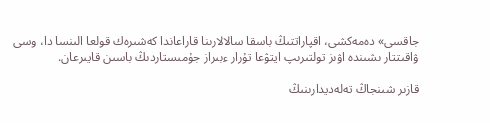جاقسى» دەمەكشى، اقپاراتتىڭ باسقا سالالارىنا قاراعاندا كەشىرەك قولعا الىنسا دا، وسى ۋاقىتتار ىشىندە اۋىز تولتىرىپ ايتۋعا تۇرار ءبىراز جۇمىستاردىڭ باسىن قايىرعان.

قازىر شىنجاڭ تەلەديدارىنىڭ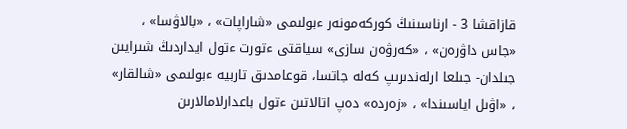قازاقشا 3 - ارناسىنىڭ كوركەمونەر ءبولىمى «شاراپات» ، «بالاۋسا» ، «جاس داۋرەن» ، «كەرۋەن سازى» سياقتى ءتورت ءتول ايداردىڭ شىرايىن جىلدان- جىلعا ارلەندىرىپ كەلە جاتسا، قوعامدىق تاربيە ءبولىمى «شالقار» ، «اۋىل اياسىندا» ، «زەردە» دەپ اتالاتىن ءتول باعدارلامالارىن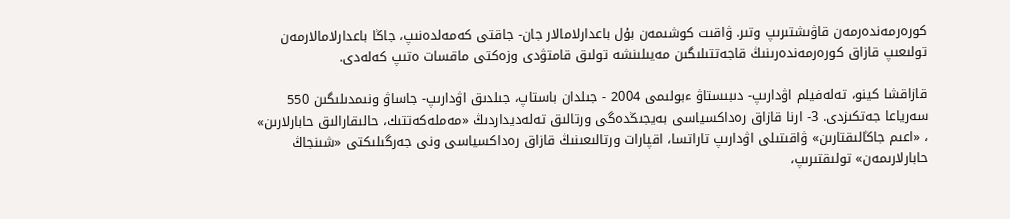كورەرمەندەرمەن قاۋىشتىرىپ وتىر. ۋاقىت كوشىمەن بۇل باعدارلامالار جان- جاقتى كەمەلدەنىپ، جاڭا باعدارلامالارمەن تولىعىپ قازاق كورەرمەندەرىنىڭ قاجەتتىلىگىن مەيىلىنشە تولىق قامتۋدى وزەكتى ماقسات ەتىپ كەلەدى.

قازاقشا كينو، تەلەفيلم اۋدارىپ- دىبىستاۋ ءبولىمى 2004 - جىلدان باستاپ، جىلدىق اۋدارىپ- جاساۋ ونىمدىلىگىن 550 سەرياعا جەتكىزدى. 3- ارنا قازاق رەداكسياسى بەيجىڭدەگى ورتالىق تەلەديداردىڭ «مەملەكەتتىك، حالىقارالىق حابارلارىن» ، «اعىم جاڭالىقتارىن» ۋاقىتىلى اۋدارىپ تاراتسا، اقپارات ورتالىعىنىڭ قازاق رەداكسياسى ونى جەرگىلىكتى «شىنجاڭ حابارلارىمەن» تولىقتىرىپ،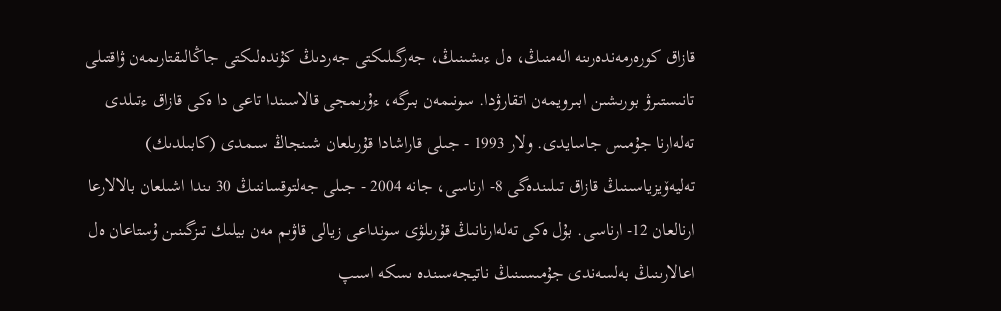قازاق كورەرمەندەرىنە الەمنىڭ، ەل ءىشىنىڭ، جەرگىلىكتى جەردىڭ كۇندەلىكتى جاڭالىقتارىمەن ۋاقتىلى تانىستىرۋ بورىشىن ابىرويمەن اتقارۋدا. سونىمەن بىرگە، ءۇرىمجى قالاسىندا تاعى دا ەكى قازاق ءتىلدى تەلەارنا جۇمىس جاسايدى. ولار 1993 - جىلى قاراشادا قۇرىلعان شىنجاڭ سىمدى (كابىلدىك) تەليەۆيزياسىنىڭ قازاق تىلىندەگى 8- ارناسى، جانە 2004 - جىلى جەلتوقساننىڭ 30 ىندا اشىلعان بالالارعا ارنالعان 12- ارناسى. بۇل ەكى تەلەارنانىڭ قۇرىلۋى سونداعى زيالى قاۋىم مەن بيلىك تىزگىنىن ۇستاعان ەل اعالارىنىڭ بەلسەندى جۇمىسىنىڭ ناتيجەسىندە ىسكە اسىپ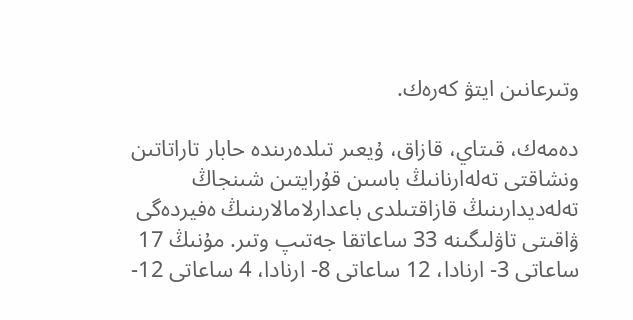وتىرعانىن ايتۋ كەرەك.

دەمەك، قىتاي، قازاق، ۇيعىر تىلدەرىندە حابار تاراتاتىن ونشاقتى تەلەارنانىڭ باسىن قۇرايتىن شىنجاڭ تەلەديدارىنىڭ قازاقتىلدى باعدارلامالارىنىڭ ەفيردەگى ۋاقىتى تاۋلىگىنە 33 ساعاتقا جەتىپ وتىر. مۇنىڭ 17 ساعاتى 3- ارنادا، 12 ساعاتى 8- ارنادا، 4 ساعاتى 12-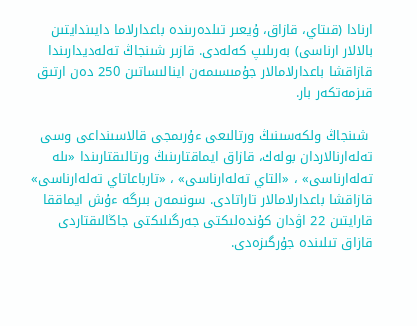ارنادا (قىتاي، قازاق، ۇيعىر تىلدەرىندە باعدارلاما دايىندايتىن بالالار ارناسى) بەرىلىپ كەلەدى. قازىر شىنجاڭ تەلەديدارىندا قازاقشا باعدارلامالار جۇمىسىمەن اينالىساتىن 250 دەن ارتىق قىزمەتكەر بار.

 شىنجاڭ ولكەسىنىڭ ورتالىعى ءۇرىمجى قالاسىنداعى وسى تەلەارنالاردان بولەك، قازاق ايماقتارىنىڭ ورتالىقتارىندا «ىلە تەلەارناسى» ، «التاي تەلەارناسى» ، «تارباعاتاي تەلەارناسى» قازاقشا باعدارلامالار تاراتادى. سونىمەن بىرگە ءۇش ايماققا قارايتىن 22 اۋدان كۇندەلىكتى جەرگىلىكتى جاڭالىقتاردى قازاق تىلىندە جۇرگىزەدى.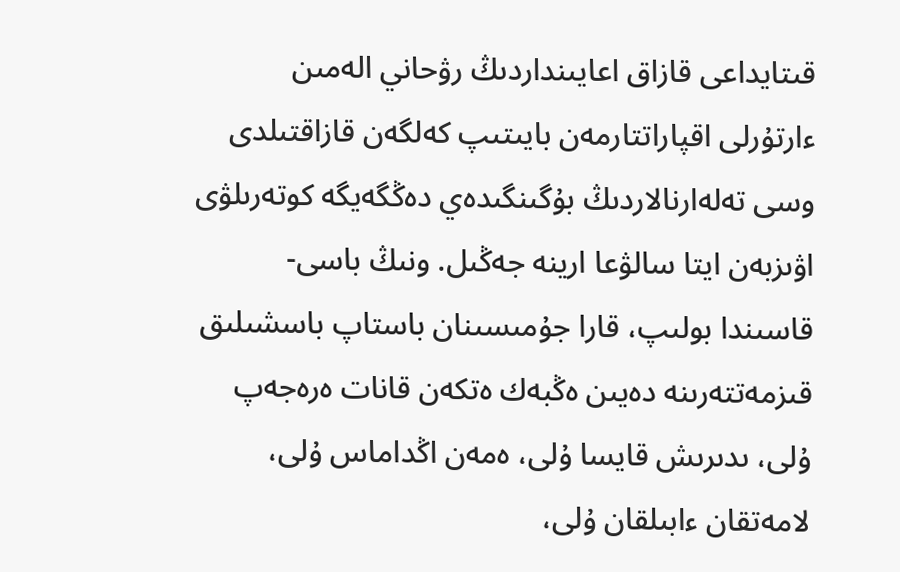قىتايداعى قازاق اعايىنداردىڭ رۋحاني الەمىن ءارتۇرلى اقپاراتتارمەن بايىتىپ كەلگەن قازاقتىلدى وسى تەلەارنالاردىڭ بۇگىنگىدەي دەڭگەيگە كوتەرىلۋى اۋىزبەن ايتا سالۋعا ارينە جەڭىل. ونىڭ باسى- قاسىندا بولىپ، قارا جۇمىسىنان باستاپ باسشىلىق قىزمەتتەرىنە دەيىن ەڭبەك ەتكەن قانات ەرەجەپ ۇلى، ىدىرىش قايسا ۇلى، ەمەن اڭداماس ۇلى، لامەتقان ءابىلقان ۇلى،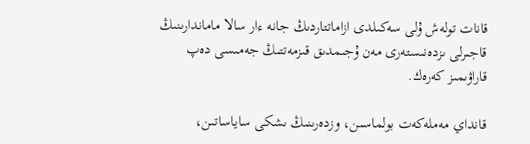قانات تولەش ۇلى سەكىلدى ازاماتتاردىڭ جانە ءار سالا ماماندارىنىڭ قاجىرلى ىزدەنىستەرى مەن ۇجىمدىق قىزمەتتىڭ جەمىسى دەپ قاراۋىمىز كەرەك.

قانداي مەملەكەت بولماسىن، وزدەرىنىڭ ىشكى ساياساتىن،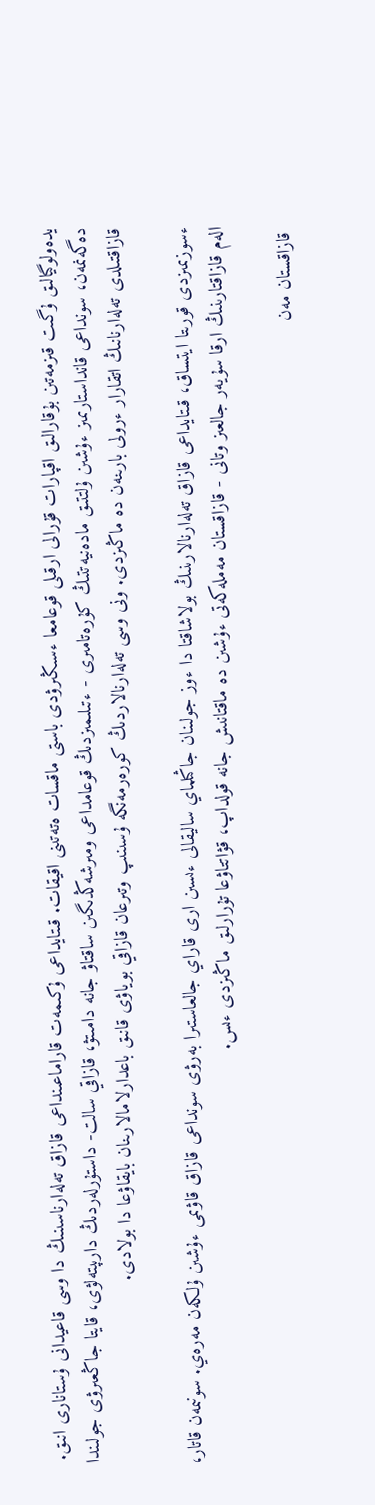يدەولوگيالىق ۇگىت قىزمەتىن بۇقارالىق اقپارات قۇرالى ارقىلى قوعامعا ءسىڭىرۋدى باستى ماقسات ەتەتىنى اقيقات. قىتايداعى ۇكىمەت قاراماعىنداعى قازاق تەلەارناسىنىڭ دا وسى قاعيدانى ۇستانارى انىق. دەگەنمەن، سونداعى قانداستارىمىز ءۇشىن ۇلتتىق مادەنيەتتىڭ كۇرەتامىرى - ءتىلىمىزدىڭ قوعامداعى ومىرشەڭدىگىن ساقتاۋ جانە دامىتۋ، قازاقي سالت- داستۇرلەردىڭ دارىپتەلۋى، قايتا جاڭعىرۋى جولىندا قازاقتىلدى تەلەارنانىڭ اتقارار ءرولى بارىنەن دە ماڭىزدى. ونى وسى تەلەارنالاردىڭ كورەرمەنگە ۇسىنىپ وتىرعان قازاقي بوياۋى قانىق باعدارلامالارىنان بايقاۋعا دا بولادى.

ءسوزىمىزدى قورىتا ايتساق، قىتايداعى قازاق تەلەارنالارىنىڭ بولاشاقتا دا ءوز جولىنان جاڭىلماي ساليقالى ءىسىن ارى قاراي جالعاستىرا بەرۋى سونداعى قازاق قاۋىمى ءۇشىن ۇلكەن مەرەي. سونىمەن قاتار، الەم قازاقتارىنىڭ ارقا سۇيەر جالعىز وتانى - قازاقستان مەملەكەتى ءۇشىن دە ماقتانىش جانە قولداپ، قۋاتتاۋعا تۇرارلىق ماڭىزدى ءىس.

 قازاقستان مەن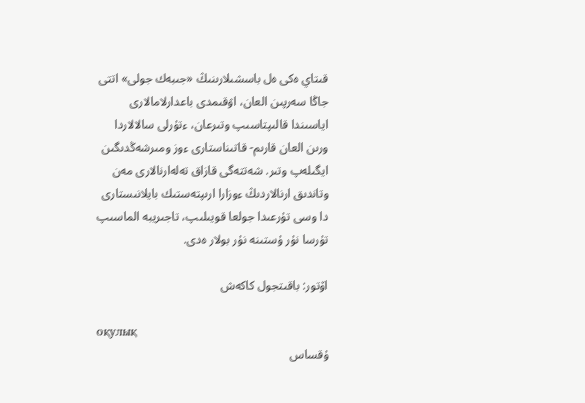قىتاي ەكى ەل باسشىلارىنىڭ «جىبەك جولى» اتتى جاڭا سەرپىن العان، اۋقىمدى باعدارلامالارى اياسىندا قالىپتاسىپ وتىرعان، ءتۇرلى سالالاردا ورىن العان قارىم- قاتىناستارى ءوز ومىرشەڭدىگىن ايگىلەپ وتىر. شەتتەگى قازاق تەلەارنالارى مەن وتاندىق ارنالاردىڭ ءوزارا ارىپتەستىك بايلانىستارى دا وسى تۇرعىدا جولعا قويىلىپ، تاجىريبە الماسىپ تۇرسا نۇر ۇستىنە نۇر بولار ەدى.

اۆتور: باقىتجول كاكەش

оқулық
ۇقساس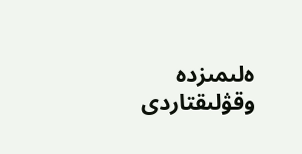ەلىمىزدە وقۋلىقتاردى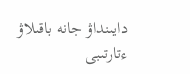دايىنداۋ جانە باقىلاۋ ءتارتىبى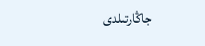جاڭارتىلدى